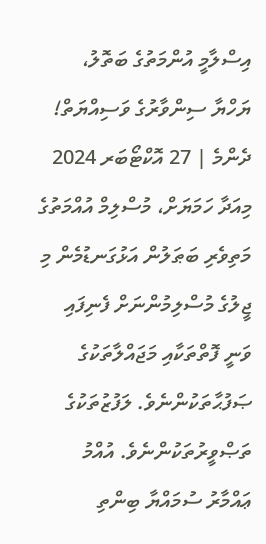އިސްލާމީ އުންމަތުގެ ބަތޮލު، ޔަހްޔާ ސިންވާރުގެ ވަސިއްޔަތް!
ދެންމެ | 27 އޮކްޓޯބަރ 2024
މިއަދާ ހަމަޔަށް، މުސްލިމް އުއްމަތުގެ މަތިވެރި ބަޠަލުން އަޅުގަނޑުމެން މި ޖީލުގެ މުސްލިމުންނަށް ފެނިފައި ވަނީ ފޮތްތަކާއި މަޖައްލާތަކުގެ ޞަފުޙާތަކުންނެވެ. ލަފުޒުތަކުގެ ތަޞްވީރުތަކުންނެވެ. އުއްމު ޢައްމާރު ސުމައްޔާ ބިންތި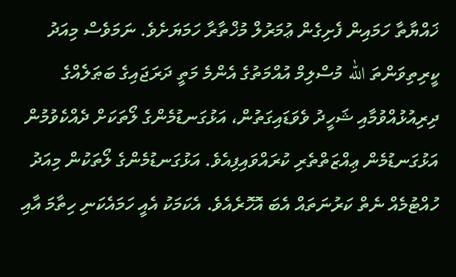ޚައްޔާތާ ހަމައިން ފެށިގެން ޢުމަރުލް މުޚްތާރާ ހަމަޔަށެވެ. ނަމަވެސް މިއަދު ކީރިތިވަންތަ الله މުސްލިމް އުއްމަތުގެ އެންމެ މަތީ ދަރަޖައިގެ ބަޠަލެއްގެ ދިރިއުޅުއްވުމާއި ޝަހީދު ވެވަޑައިގަތުން، އަޅުގަނޑުމެންގެ ލޯތަކަށް ދެއްކެވުމުން އަޅުގަނޑުމެން ޢިއްޒަތްތެރި ކުރައްވައިފިއެވެ. އަޅުގަނޑުމެންގެ ލޯތަކުން މިއަދު ހުއްޓުމެއް ނެތް ކަރުނަތައް އެބަ އޮހޮރެއެވެ. އެކަމަކު އެއީ ހަމައެކަނި ހިތާމަ އާއި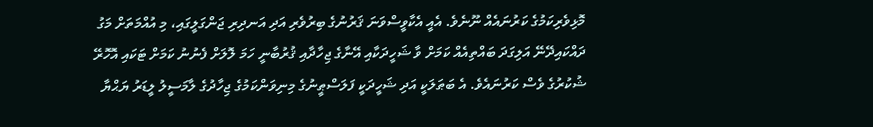މޮޅިވެރިކަމުގެ ކަރުނައެއް ނޫނެވެ. އެއީ އެކާވީސްވަނަ ޤަރުނުގެ ބިރުވެރި އަދި އަނދިރި ޖަންގަލީގައި، މި އުއްމަތަށް މަގު ދައްކައިދޭނޭ އަލިގަދަ ބައްތިއެއް ކަމަށް ވާ ޝަހީދަކާއި އޭނާގެ ޖިހާދާއި ޤުރުބާނީ ހަމަ ލޮލަށް ފެނުނު ކަމަށް ޓަކައި އޮހޮރޭ ޝުކުރުގެ ވެސް ކަރުނައެވެ. އެ ބަޠަލަކީ އަދި ޝަހީދަކީ ފަލަސްޠީނުގެ މިނިވަންކަމުގެ ޖިހާދުގެ ލާމަސީލު ލީޑަރު ޔަޙްޔާ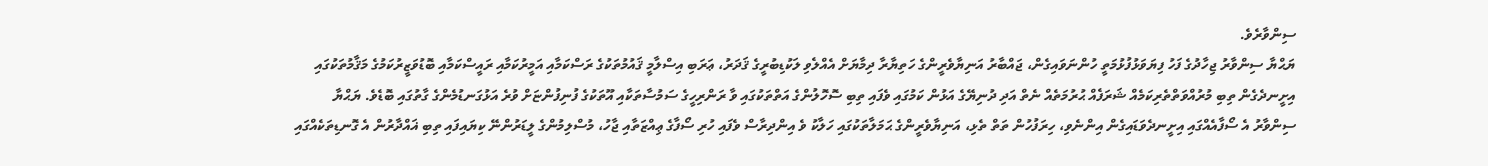ސިންވާރެވެ.
ޔަޙްޔާ ސިންވާރު ޖިހާދުގެ ފަހު ފިޔަވަޅުފުޅުމަތީ ހުންނަވައިގެން، ޖައްބާރު އަނިޔާވެރީންގެ ހަތިޔާރާ ދިމާޔަށް އެއްލެވި ލަކުޑިބުރީގެ ޤަދަރު، ޢަރަބި އިސްލާމީ ޤައުމުތަކުގެ ރަސްކަމާއި އަމީރުކަމާއި ރައީސްކަމާއި ބޮޑުވަޒީރުކަމުގެ މަޤާމުތަކުގައި އިށީނދެގެން ތިބި މުރުއްވަތްތެރިކަމެއް ޝަރަފެއް ޙުރުމަތެއް ނެތް އަދި ދުނިޔޭގެ އަޅުން ކަމުގައި ވެފައި ތިބި ސޮހޮލުންގެ އަތްތަކުގައި ވާ ރަންރިހީގެ ސަމުސާތަކާއި އޫތަކުގެ ފުނިފުންޏަށް ވުރެ އަޅުގަނޑުމެންގެ ގާތުގައި ބޮޑެވެ. ޔަޙްޔާ ސިންވާރު އެ ސޯފާއެއްގައި އިށީނދެވަޑައިގެން އިންނެވި، ހިރަފުހުން ތަތް ތެޅި، އަނިޔާވެރީންގެ ޙަމަލާތަކުގައި ހަލާކު ވެ އިންދިރާސް ވެފައި ހުރި ސޯފާގެ ޢިއްޒަތާއި ޖާހު، މުސްލިމުންގެ ލީޑަރުންނޭ ކިޔައިފައި ތިބި ޣައްދާރުން އެ ގޮނޑިތަކެއްގައި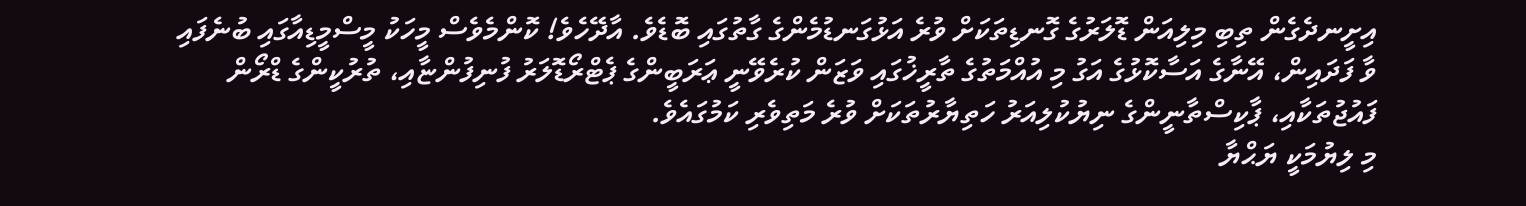އިށީނދެގެން ތިބި މިލިއަން ޑޮލަރުގެ ގޮނޑިތަކަށް ވުރެ އަޅުގަނޑުމެންގެ ގާތުގައި ބޮޑެވެ. އާދޭހެވެ! ކޮންމެވެސް މީހަކު މީސްމީޑިއާގައި ބުނެފައި ވާ ފަދައިން، އޭނާގެ އަސާކޮޅުގެ އަގު މި އުއްމަތުގެ ތާރީޚުގައި ވަޒަން ކުރެވޭނީ ޢަރަބީންގެ ޕެޓްރޯޑޮލަރު ފުނިފުންޏާއި، ތުރުކީންގެ ޑްރޯން ފައުޖުތަކާއި، ޕާކިސްތާނީންގެ ނިޔުކުލިއަރު ހަތިޔާރުތަކަށް ވުރެ މަތިވެރި ކަމުގައެވެ.
މި ލިޔުމަކީ ޔަޙްޔާ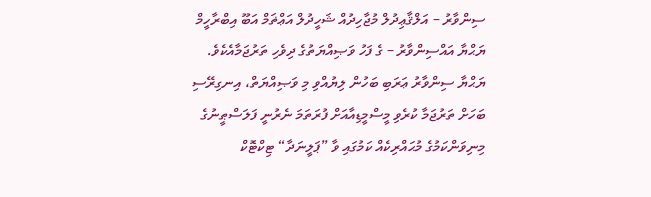ސިންވާރު – އަލްޤާޢިދުލް މުޖާހިދުއް ޝަހީދުލް އަޢްޡަމް އަބޫ އިބްރާހީމް ޔަޙްޔާ އައްސިންވާރު – ގެ ފަހު ވަޞިއްޔަތުގެ ދިވެހި ތަރުޖަމާއެކެވެ. ޔަޙްޔާ ސިންވާރު ޢަރަބި ބަހުން ލިޔުއްވި މި ވަޞިއްޔަތް، އިނގިރޭސި ބަހަށް ތަރުޖަމާ ކުރެވި މީސްމީޑިއާއަށް ފުރަތަމަ ނެރުނީ ފަލަސްޠީނުގެ މިނިވަންކަމުގެ މުޙައްރިކެއް ކަމުގައި ވާ ”ޕަލީނަދާ“ ޓިކްޓޮކް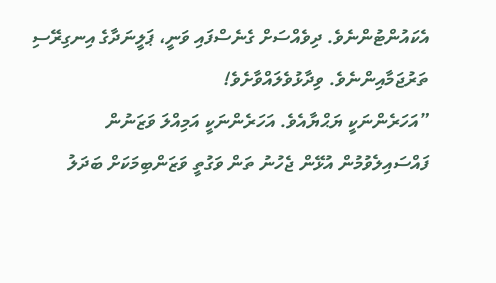އެކައުންޓުންނެވެ. ދިވެއްސަށް ގެނެސްފައި ވަނީ، ޕަލީނަދާގެ އިނގިރޭސި ތަރުޖަމާއިންނެވެ. ވިދާޅުވެލައްވާށެވެ!
”އަހަރެންނަކީ ޔަޙްޔާއެވެ. އަހަރެންނަކީ އަމިއްލަ ވަޒަނުން ފައްސައިލެވުމުން އުޅޭން ޖެހުނު ތަން ވަގުތީ ވަޒަންބިމަކަށް ބަދަލު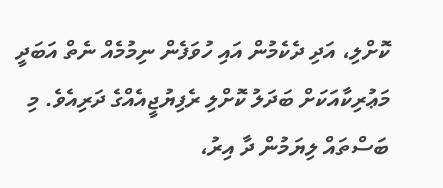ކޮށްލި، އަދި ދެކެމުން އައި ހުވަފެން ނިމުމެއް ނެތް އަބަދީ މަޢުރިކާއަކަށް ބަދަލު ކޮށްލި ރެފިޔުޖީއެއްގެ ދަރިއެވެ. މި ބަސްތައް ލިޔަމުން ދާ އިރު،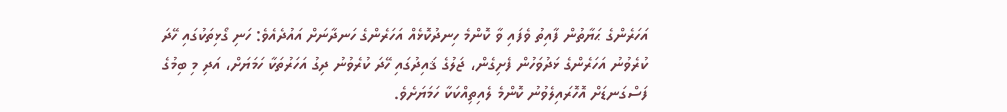އަހަރެންގެ ޙަޔާތުން ފާއިތު ވެފައި ވާ ކޮންމެ ހިނދުކޮޅެއް އަހަރެންގެ ހަނދާނަށް އައުދެއެވެ: ހަނި ގޯޅިތަކުގައި ހޭދަ ކުރެވުނު އަހަރެންގެ ޅަދުވަހުން ފެށިގެން، ޖަލުގެ ޤައިދުގައި ހޭދަ ކުރެވުނު ދިގު އަހަރުތަކާ ހަމަޔަށް، އަދި މި ބިމުގެ ފަސްގަނޑަށް އޮހޮރައިލެވުނު ކޮންމެ ލެއިތިއްކަކާ ހަމަޔަށެވެ.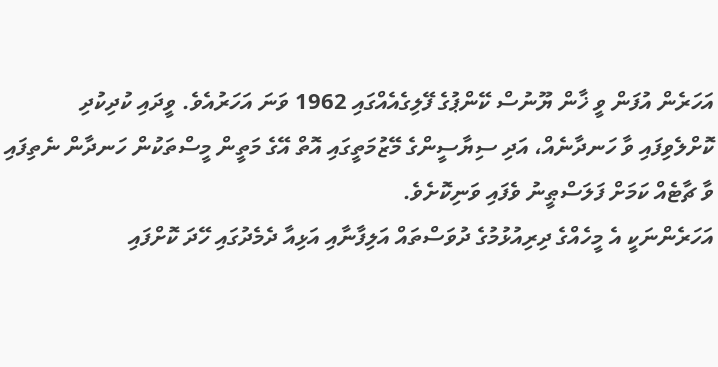އަހަރެން އުފަން ވީ ޚާން ޔޫނުސް ކޭންޕުގެ ފޭލިގެއެއްގައި 1962 ވަނަ އަހަރުއެވެ. ވީދައި ކުދިކުދި ކޮށްލެވިފައި ވާ ހަނދާނެއް، އަދި ސިޔާސީންގެ މޭޒުމަތީގައި އޮތް އޭގެ މަތީން މީސްތަކުން ހަނދާން ނެތިފައި ވާ ޗާޓެއް ކަމަށް ފަލަސްޠީނު ވެފައި ވަނިކޮށެވެ.
އަހަރެންނަކީ އެ މީހެއްގެ ދިރިއުޅުމުގެ ދުވަސްތައް އަލިފާނާއި އަޅިއާ ދެމެދުގައި ހޭދަ ކޮށްފައި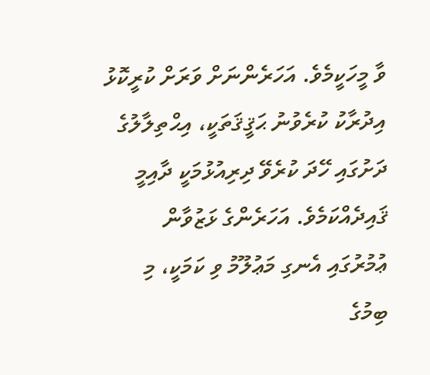ވާ މީހަކީމެވެ. އަހަރެންނަށް ވަރަށް ކުރީކޮޅު އިދުރާކު ކުރެވުނު ޙަޤީޤަތަކީ، އިޙްތިލާލުގެ ދަށުގައި ހޭދަ ކުރެވޭ ދިރިއުޅުމަކީ ދާއިމީ ޤައިދެއްކަމެވެ. އަހަރެންގެ ޅަޒުވާން ޢުމުރުގައި އެނގި މަޢުލޫމު ވި ކަމަކީ، މި ބިމުގެ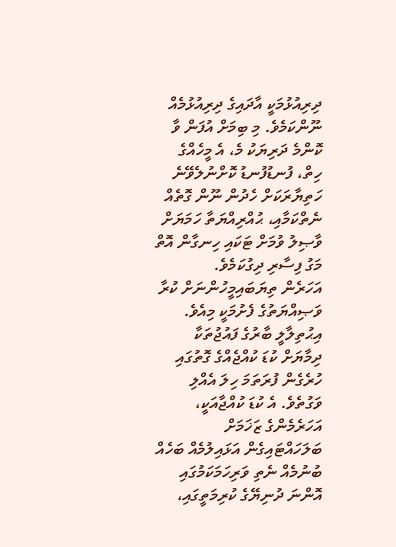ދިރިއުޅުމަކީ އާދައިގެ ދިރިއުޅުމެއް ނޫންކަމެވެ. މި ބިމަށް އުފަން ވާ ކޮންމެ ދަރިޔަކު މެ، އެ މީހެއްގެ ހިތް، ފުނޑުފުނޑު ކޮށްނުލެވޭނެ ހަތިޔާރަކަށް ހެދުން ނޫން ގޮތެއް ނެތްކަމާއި، ޙުއްރިއްޔަތާ ހަމަޔަށް ވާޞިލު ވުމަށް ޓަކައި ހިނގާން އޮތް މަގު ފިސާރި ދިގުކަމެވެ.
އަހަރެން ތިޔަބައިމީހުންނަށް ކުރާ ވަޞިއްޔަތުގެ ފެށުމަކީ މިއެވެ. އިޙުތިލާލީ ބާރުގެ ފައުޖުތަކާ ދިމާޔަށް ކުޑަ ކުއްޖެއްގެ ގޮތުގައި ހުރެގެން ފުރަތަމަ ހިލަ އެއްލި ވަގުތެވެ. އެ ކުޑަ ކުއްޖާއަކީ، އަހަރެމެންގެ ޒަޚަމަށް ބަލަހައްޓައިގެން އަޅައިލުމެއް ބަހެއް ބުނުމެއް ނެތި ވަރިހަމަކަމުގައި އޮންނަ ދުނިޔޭގެ ކުރިމަތީގައި،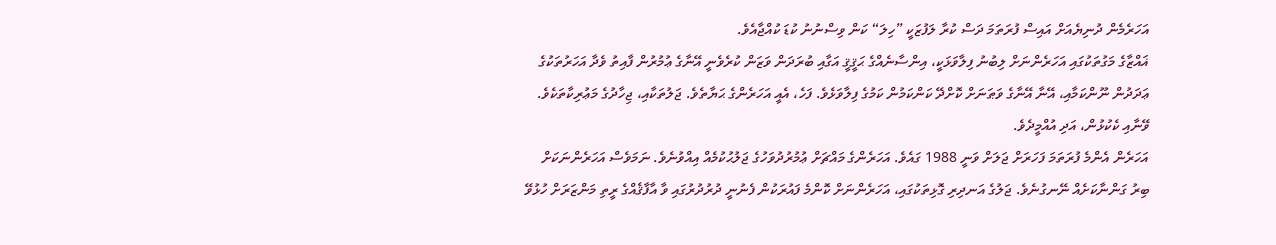އަހަރެމެން ދުނިޔެއަށް އައިސް ފުރަތަމަ ދަސް ކުރާ ލަފުޒަކީ ”ހިލަ“ ކަން ވިސްނުނު ކުޑަ ކުއްޖާއެވެ.
ޣައްޒާގެ މަގުތަކުގައި އަހަރެންނަށް ލިބުނު ފިލާވަޅަކީ، އިންސާނެއްގެ ޙަޤީޤީ އަގާއި ބުރަދަން ވަޒަން ކުރެވެނީ އޭނާގެ ޢުމުރުން ފާއިތު ވެދާ އަހަރުތަކުގެ ޢަދަދުން ނޫންކަމާއި، އޭނާ އޭނާގެ ވަޠަނަށް ކޮށްދޭ ކަންކަމުން ކަމުގެ ފިލާވަޅެވެ. ފަހެ، އެއީ އަހަރެންގެ ޙަޔާތެވެ. ޖަލުތަކާއި، ޖިހާދުގެ މަޢުރިކާތަކެވެ. ވޭނާއި ކެކުޅުން، އަދި އުއްމީދެވެ.
އަހަރެން އެންމެ ފުރަތަމަ ފަހަރަށް ޖަލަށް ވަނީ 1988 ގައެވެ. އަހަރެންގެ މައްޗަށް ޢުމުރުދުވަހުގެ ޖަލުޙުކުމެއް އިއްވުނެވެ. ނަމަވެސް އަހަރެންނަކަށް ބިރު ގަންނާކަށެއް ނޭނގުނެވެ. ޖަލުގެ އަނދިރި ގޮޅިތަކުގައި، އަހަރެންނަށް ކޮންމެ ފައުރަކުން ފެނުނީ ދުރުދުރުގައި ވާ އާފާޤެއްގެ ރީތި މަންޒަރަށް ހުޅުވޭ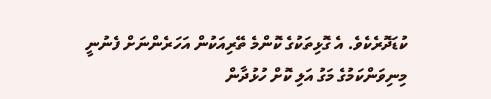ކުޑަދޮރެކެވެ. އެ ގޮޅިތަކުގެ ކޮންމެ ތޭރިއަކުން އަހަރެންނަށް ފެނުނީ މިނިވަންކަމުގެ މަގު އަލި ކޮށް ހުޅުދާން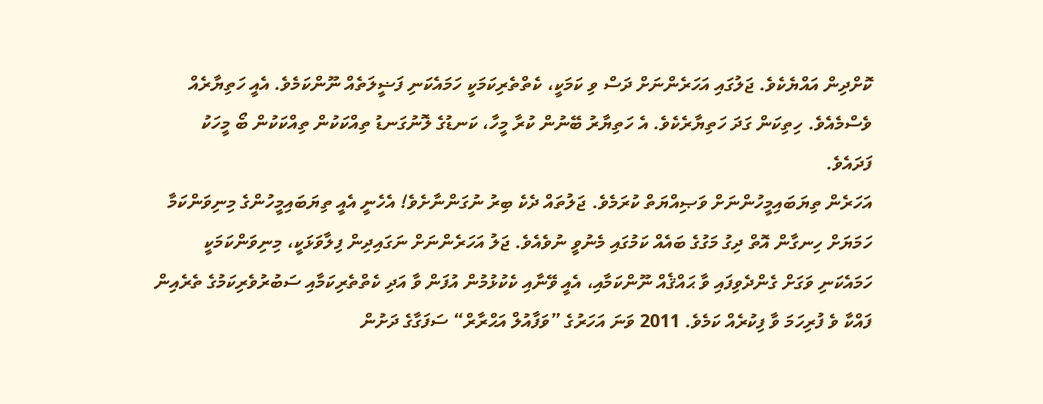ކޮށްދިން އައްޔެކެވެ. ޖަލުގައި އަހަރެންނަށް ދަސް ވި ކަމަކީ، ކެތްތެރިކަމަކީ ހަމައެކަނި ފަޟީލަތެއް ނޫންކަމެވެ. އެއީ ހަތިޔާރެއް ވެސްމެއެވެ. ހިތިކަން ގަދަ ހަތިޔާރެކެވެ. އެ ހަތިޔާރު ބޭނުން ކުރާ މީހާ، ކަނޑުގެ ލޮނުގަނޑު ތިއްކަކުން ތިއްކަކުން ބޯ މީހަކު ފަދައެވެ.
އަހަރެން ތިޔަބައިމީހުންނަށް ވަޞިއްޔަތް ކުރަމެވެ. ޖަލުތައް ދެކެ ބިރު ނުގަންނާށެވެ! އެހެނީ އެއީ ތިޔަބައިމީހުންގެ މިނިވަންކަމާ ހަމަޔަށް ހިނގާން އޮތް ދިގު މަގުގެ ބައެއް ކަމުގައި މެނުވީ ނުވެއެވެ. ޖަލު އަހަރެންނަށް ނަގައިދިން ފިލާވަޅަކީ، މިނިވަންކަމަކީ ހަމައެކަނި ވަގަށް ގެންދެވިފައި ވާ ޙައްޤެއް ނޫންކަމާއި، އެއީ ވޭނާއި ކެކުޅުމުން އުފަން ވާ އަދި ކެތްތެރިކަމާއި ސަބުރުވެރިކަމުގެ ތެރެއިން ފައްކާ ވެ ފުރިހަމަ ވާ ފިކުރެއް ކަމެވެ. 2011 ވަނަ އަހަރުގެ ”ވަފާއުލް އަޙްރާރް“ ސަފަގާގެ ދަށުން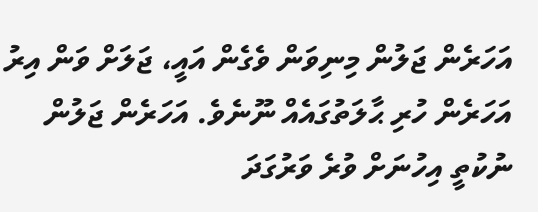އަހަރެން ޖަލުން މިނިވަން ވެގެން އައީ، ޖަލަށް ވަން އިރު އަހަރެން ހުރި ޙާލަތުގައެއް ނޫނެވެ. އަހަރެން ޖަލުން ނުކުތީ އިހުނަށް ވުރެ ވަރުގަދަ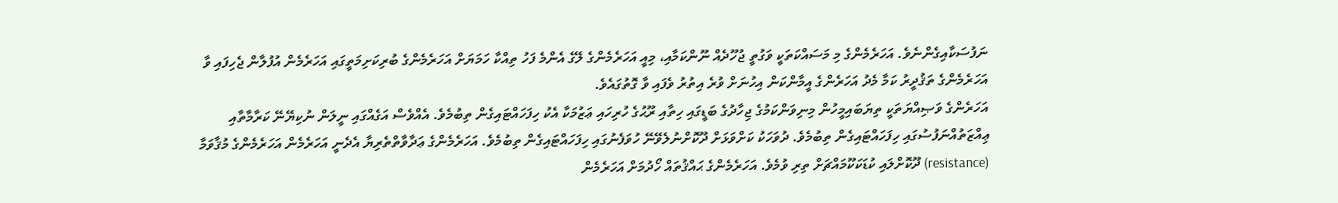ނަފުސަކާއިގެންނެވެ. އަހަރެމެންގެ މި މަސައްކަތަކީ ވަގުތީ ޖުހޫދެއް ނޫންކަމާއި، މިއީ އަހަރެމެންގެ ލޭގެ އެންމެ ފަހު ތިއްކާ ހަމަޔަށް އަހަރެމެންގެ ބުރިކަށިމަތީގައި އަހަރެމެން އުފުލާން ޖެހިފައި ވާ އަހަރެމެންގެ ތަޤުދީރު ކަމާ މެދު އަހަރެންގެ އީމާންކަން އިހުނަށް ވުރެ އިތުރު ވެފައި ވާ ގޮތުގައެވެ.
އަހަރެންގެ ވަޞިއްޔަތަކީ ތިޔަބައިމީހުން މިނިވަންކަމުގެ ޖިހާދުގެ ބަޑީގައި ހިތާއި ރޫޙުގެ ހުރިހައި ޢަޒުމަކާ އެކު ހިފަހައްޓައިގެން ތިބުމެވެ. އެއްވެސް އަގެއްގައި ނީލަން ނުކިޔޭނޭ ކަރާމާތާއި ޢިއްޒަތުއްނަފުސުގައި ހިފަހައްޓައިގެން ތިބުމެވެ. ދުވަހަކު ކަށްވަޅަށް ދޫކޮށްނުލެވޭނޭ ހުވަފެނުގައި ހިފަހައްޓައިގެން ތިބުމެވެ. އަހަރެމެންގެ ޢަދާވާތްތެރިޔާ އެދެނީ އަހަރެމެން އަހަރެމެންގެ މުޤާވަމާ (resistance) ދޫކޮށްލައި ކުޑަކަކޫމައްޗަށް ތިރި ވުމެވެ. އަހަރެމެންގެ ޙައްޤުތައް ހޯދުމަށް އަހަރެމެން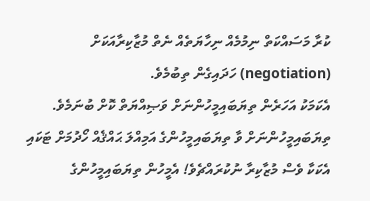ކުރާ މަސައްކަތް ނިމުމެއް ނިހާޔަތެއް ނެތް މުޒާކިރާއަކަށް (negotiation) ހަދައިގެން ތިބުމެވެ.
އެކަމަކު އަހަރެން ތިޔަބައިމީހުންނަށް ވަޞިއްޔަތް ކޮށް ބުނަމެވެ. ތިޔަބައިމީހުންނަށް ވާ ތިޔަބައިމީހުންގެ އަމިއްލަ ޙައްޤެއް ހޯދުމަށް ޓަކައި އެކަކާ ވެސް މުޒާކިރާ ނުކުރައްޗެވެ! އެމީހުން ތިޔަބައިމީހުންގެ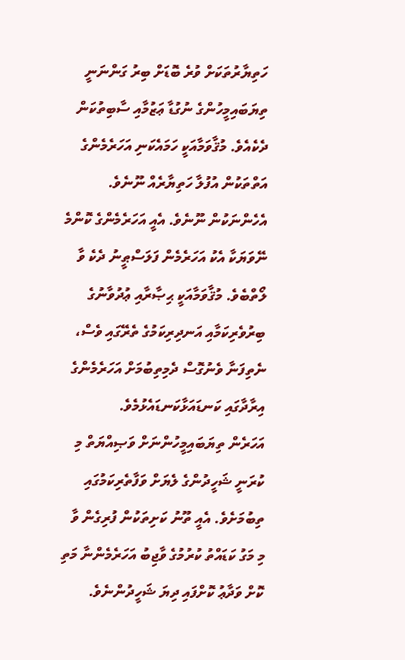ހަތިޔާރުތަކަށް ވުރެ ބޮޑަށް ބިރު ގަންނަނީ ތިޔަބައިމީހުންގެ ނުގުޑާ ޢަޒުމާއި ސާބިތުކަން ދެކެއެވެ. މުޤާވަމާއަކީ ހަމައެކަނި އަހަރެމެންގެ އަތްތަކުން އުފުލާ ހަތިޔާރެއް ނޫނެވެ. އެހެންނަކުން ނޫނެވެ. އެއީ އަހަރެމެންގެ ކޮންމެ ނޭވަޔަކާ އެކު އަހަރެމެން ފަލަސްޠީނު ދެކެ ވާ ލޯތްބެވެ. މުޤާވަމާއަކީ ޙިޞާރާއި ޢުދުވާނުގެ ބިރުވެރިކަމާއި އަނދިރިކަމުގެ ތެރޭގައި ވެސް، ނެތިފަނާ ވެނުގޮސް ދެމިތިބުމަށް އަހަރެމެންގެ އިރާދާގައި ކަނޑައަޅާކަނޑައެޅުމެވެ.
އަހަރެން ތިޔަބައިމީހުންނަށް ވަޞިއްޔަތް މި ކުރަނީ ޝަހީދުންގެ ލެޔަށް ވަފާތެރިކަމުގައި ތިބުމަށެވެ. އެއީ ތޫނު ކަށިތަކުން ފުރިގެން ވާ މި މަގު ކަޑައްތު ކުރުމުގެ ވާޖިބު އަހަރެމެންނާ މަތި ކޮށް ވަދާޢު ކޮށްފައި ދިޔަ ޝަހީދުންނެވެ.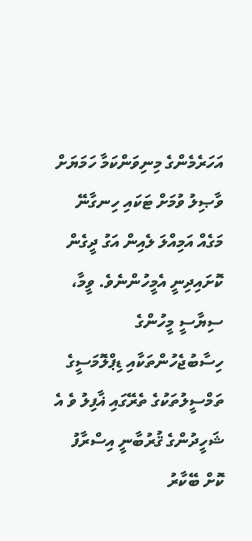އަހަރެމެންގެ މިނިވަންކަމާ ހަމަޔަށް ވާޞިލު ވުމަށް ޓަކައި ހިނގާނޭ މަގެއް އަމިއްލަ ލެއިން އަގު ދީގެން ކޮށައިދިނީ އެމީހުންނެވެ. ވީމާ، ސިޔާސީ މީހުންގެ ހިސާބުޖެހުންތަކާއި ޑިޕްލޮމަސީގެ ތަމްސީލުތަކުގެ ތެރޭގައި ޣާފިލު ވެ އެ ޝަހީދުންގެ ޤުރުބާނީ އިސްރާފު ކޮށް ބޭކާރު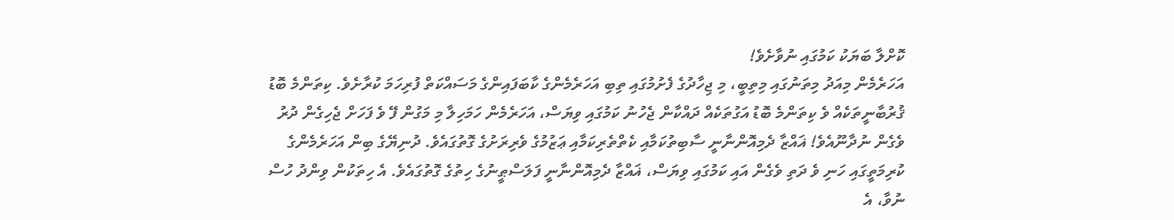ކޮށްލާ ބަޔަކު ކަމުގައި ނުވާށެވެ!
އަހަރެމެން މިއަދު މިތަނުގައި މިތިބީ، މި ޖިހާދުގެ ފެށުމުގައި ތިބި އަހަރެމެންގެ ކާބަފައިންގެ މަސައްކަތް ފުރިހަމަ ކުރާށެވެ. ކިތަންމެ ބޮޑު ޤުރުބާނީތަކެއް ވެ ކިތަންމެ ބޮޑު އަގުތަކެއް ދައްކާން ޖެހުނު ކަމުގައި ވިޔަސް، އަހަރެމެން ހަމަހިލާ މި މަގުން ފޭ ވެ ފަހަށް ޖެހިގެން ދުރު ވެގެން ނުދާނޫއެވެ! ޣައްޒާ ދެމިއޮންނާނީ ސާބިތުކަމާއި ކެތްތެރިކަމާއި ޢަޒުމުގެ ވެރިރަށުގެ ގޮތުގައެވެ. ދުނިޔޭގެ ބިން އަހަރެމެންގެ ކުރިމަތީގައި ހަނި ވެ ދަތި ވެގެން އައި ކަމުގައި ވިޔަސް، ޣައްޒާ ދެމިއޮންނާނީ ފަލަސްޠީނުގެ ހިތުގެ ގޮތުގައެވެ. އެ ހިތަކުން ވިންދު ހުސް ނުވާ، އެ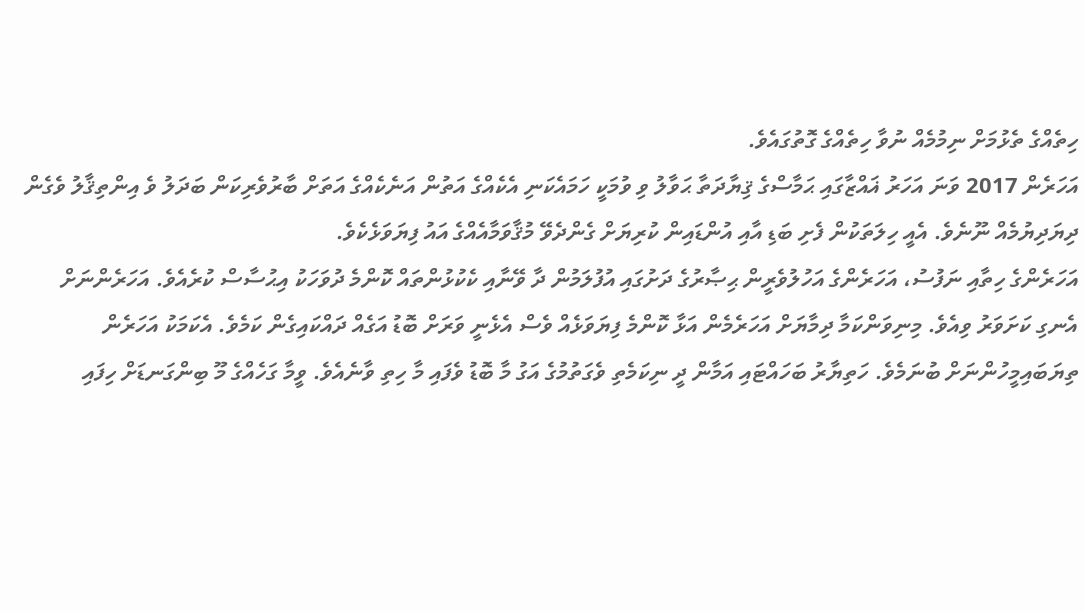ހިތެއްގެ ތެޅުމަށް ނިމުމެއް ނުވާ ހިތެއްގެ ގޮތުގައެވެ.
އަހަރެން 2017 ވަނަ އަހަރު ޣައްޒާގައި ޙަމާސްގެ ޤިޔާދަތާ ޙަވާލު ވި ވުމަކީ ހަމައެކަނި އެކެއްގެ އަތުން އަނެކެއްގެ އަތަށް ބާރުވެރިކަން ބަދަލު ވެ އިންތިޤާލު ވެގެން ދިޔަދިޔުމެއް ނޫނެވެ. އެއީ ހިލަތަކުން ފެށި ބަޑި އާއި އުންޑައިން ކުރިޔަށް ގެންދެވޭ މުޤާވަމާއެއްގެ އައު ފިޔަވަޅެކެވެ.
އަހަރެންގެ ހިތާއި ނަފުސު، އަހަރެންގެ އަހުލުވެރީން ޙިޞާރުގެ ދަށުގައި އުފުލަމުން ދާ ވޭނާއި ކެކުޅުންތައް ކޮންމެ ދުވަހަކު އިޙުސާސް ކުރެއެވެ. އަހަރެންނަށް އެނގި ކަށަވަރު ވިއެވެ. މިނިވަންކަމާ ދިމާޔަށް އަހަރެމެން އަޅާ ކޮންމެ ފިޔަވަޅެއް ވެސް އެޅެނީ ވަރަށް ބޮޑު އަގެއް ދައްކައިގެން ކަމެވެ. އެކަމަކު އަހަރެން ތިޔަބައިމީހުންނަށް ބުނަމެވެ. ހަތިޔާރު ބަހައްޓައި އަމާން ދީ ނިކަމެތި ވެގަތުމުގެ އަގު މާ ބޮޑު ވެފައި މާ ހިތި ވާނެއެވެ. ވީމާ ގަހެއްގެ މޫ ބިންގަނޑަށް ހިފައި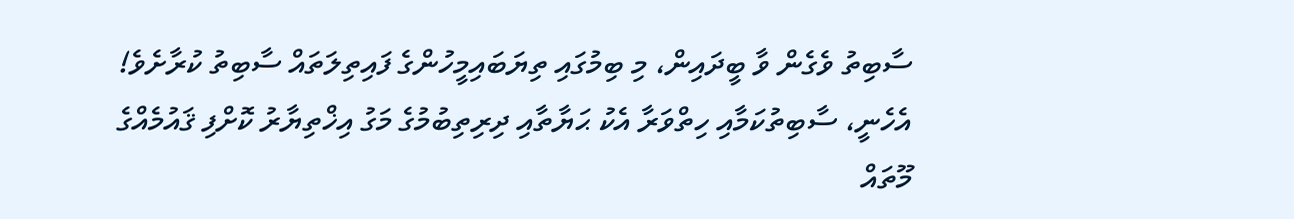ސާބިތު ވެގެން ވާ ބީދައިން، މި ބިމުގައި ތިޔަބައިމީހުންގެ ފައިތިލަތައް ސާބިތު ކުރާށެވެ! އެހެނީ، ސާބިތުކަމާއި ހިތްވަރާ އެކު ޙަޔާތާއި ދިރިތިބުމުގެ މަގު އިޚްތިޔާރު ކޮށްފި ޤައުމެއްގެ މޫތައް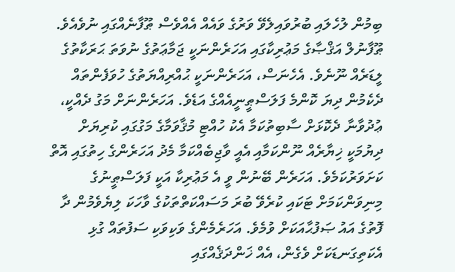ބިމުން ލުހެލައި ބުރުވައިލެވޭ ވަރުގެ ވައެއް އެއްވެސް ޠޫފާނެއްގައި ނުވެއެވެ.
ޠޫފާނުލް އަޤްޞާގެ މަޢުރިކާގައި އަހަރެންނަކީ ޖަމާޢަތުގެ ނުވަތަ ޙަރަކާތުގެ ލީޑަރެއް ނޫނެވެ. އެހެނަސް، އަހަރެންނަކީ ޙުއްރިއްޔަތުގެ ހުވަފެންތައް ދެކެމުން ދިޔަ ކޮންމެ ފަލަސްޠީނީއެއްގެ އަޑެވެ. އަހަރެންނަށް މަގު ދެއްކީ، ޢުދުވާނާ ދެކޮޅަށް ސާބިތުކަމާ އެކު ހުއްޓި މުޤާވަމާގެ މަގުގައި ކުރިޔަށް ދިޔުމަކީ ޚިޔާރެއް ނޫންކަމާއި އެއީ ވާޖިބެއްކަމާ މެދު އަހަރެންގެ ހިތުގައި އޮތް ކަށަވަރުކަމެވެ. އަހަރެން ބޭނުން ވީ އެ މަޢުރިކާ އަކީ ފަލަސްޠީނުގެ މިނިވަންކަމަށް ޓަކައި ކުރެވޭ ބުރަ މަސައްކަތްތަކުގެ ވާހަކަ ލިޔެވެމުން ދާ ފޮތުގެ އައު ޞަފުޙާއަކަށް ވުމެވެ. އަހަރެމެންގެ ވަކިވަކި ސަފުތައް ގުޅި އެކަތިގަނޑަކަށް ވެގެން، އެއް ޚަންދަޤެއްގައި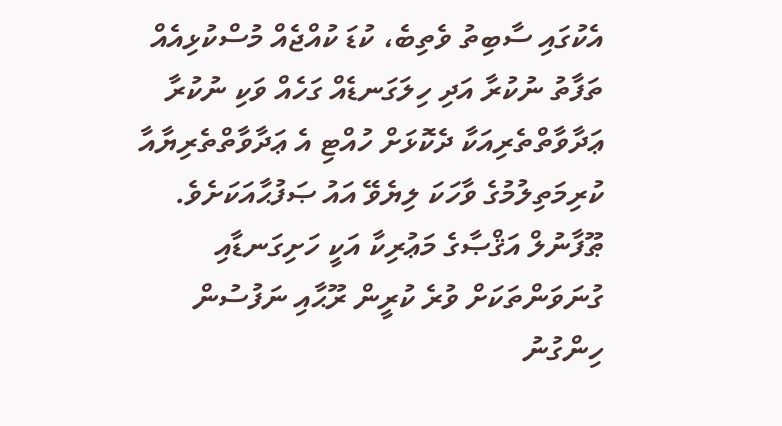އެކުގައި ސާބިތު ވެތިބެ، ކުޑަ ކުއްޖެއް މުސްކުޅިއެއް ތަފާތު ނުކުރާ އަދި ހިލަގަނޑެއް ގަހެއް ވަކި ނުކުރާ ޢަދާވާތްތެރިއަކާ ދެކޮޅަށް ހުއްޓި އެ ޢަދާވާތްތެރިޔާއާ ކުރިމަތިލުމުގެ ވާހަކަ ލިޔެވޭ އައު ޞަފުޙާއަކަށެވެ.
ޠޫފާނުލް އަޤްޞާގެ މަޢުރިކާ އަކީ ހަށިގަނޑާއި ގުނަވަންތަކަށް ވުރެ ކުރީން ރޫޙާއި ނަފުސުން ހިންގުނު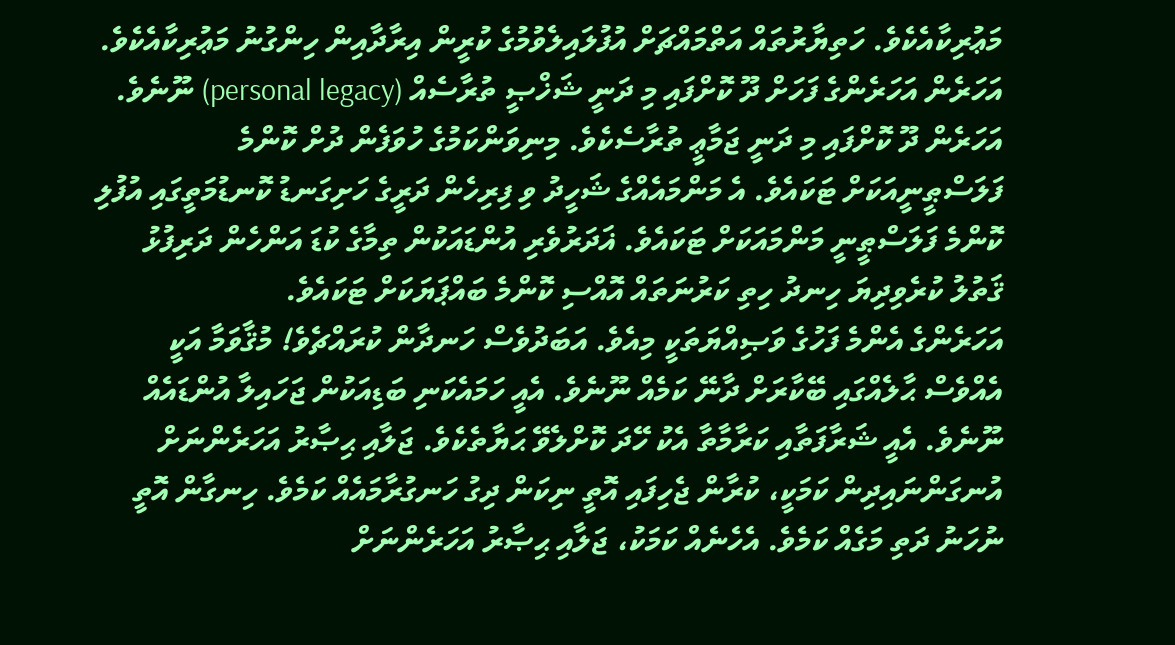މަޢުރިކާއެކެވެ. ހަތިޔާރުތައް އަތްމައްޗަށް އުފުލައިލެވުމުގެ ކުރީން އިރާދާއިން ހިންގުނު މަޢުރިކާއެކެވެ. އަހަރެން އަހަރެންގެ ފަހަށް ދޫ ކޮށްފައި މި ދަނީ ޝަޚްޞީ ތުރާސެއް (personal legacy) ނޫނެވެ. އަހަރެން ދޫ ކޮށްފައި މި ދަނީ ޖަމާޢީ ތުރާސެކެވެ. މިނިވަންކަމުގެ ހުވަފެން ދުށް ކޮންމެ ފަލަސްޠީނީއަކަށް ޓަކައެވެ. އެ މަންމައެއްގެ ޝަހީދު ވި ފިރިހެން ދަރީގެ ހަށިގަނޑު ކޮނޑުމަތީގައި އުފުލި ކޮންމެ ފަލަސްޠީނީ މަންމައަކަށް ޓަކައެވެ. ޣަދަރުވެރި އުންޑައަކުން ތިމާގެ ކުޑަ އަންހެން ދަރިފުޅު ޤަތުލު ކުރެވިދިޔަ ހިނދު ހިތި ކަރުނަތައް އޮއްސި ކޮންމެ ބައްޕަޔަކަށް ޓަކައެވެ.
އަހަރެންގެ އެންމެ ފަހުގެ ވަޞިއްޔަތަކީ މިއެވެ. އަބަދުވެސް ހަނދާން ކުރައްޗެވެ! މުޤާވަމާ އަކީ އެއްވެސް ޙާލެއްގައި ބޭކާރަށް ދާނޭ ކަމެއް ނޫނެވެ. އެއީ ހަމައެކަނި ބަޑިއަކުން ޖަހައިލާ އުންޑައެއް ނޫނެވެ. އެއީ ޝަރާފަތާއި ކަރާމާތާ އެކު ހޭދަ ކޮށްލެވޭ ޙަޔާތެކެވެ. ޖަލާއި ޙިޞާރު އަހަރެންނަށް އުނގަންނައިދިން ކަމަކީ، ކުރާން ޖެހިފައި އޮތީ ނިކަން ދިގު ހަނގުރާމައެއް ކަމެވެ. ހިނގާން އޮތީ ނުހަނު ދަތި މަގެއް ކަމެވެ. އެހެނެއް ކަމަކު، ޖަލާއި ޙިޞާރު އަހަރެންނަށް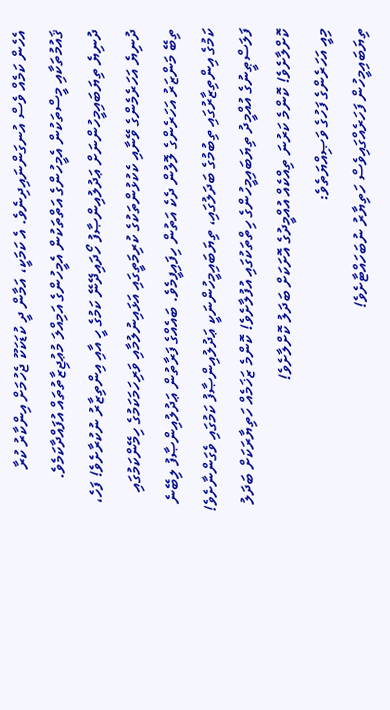އެހެން ކަމެއް ވެސް އުނގަންނައިދިނެވެ. އެ ކަމަކީ، އަމާން ދީ ކުޑަކަކޫ ޖެހުމަށް އިންކާރު ކުރާ ޤައުމުތަކާއި މީސްތަކުން އެމީހުންގެ އަތްތަކުން އެމީހުންގެ އަމިއްލަ މުޢުޖިޒާތުތައް އުފައްދާކަމެވެ.
ދުނިޔެ ތިޔަބައިމީހުންނަށް ޢަދުލުއިންޞާފު ހޯދައިދޭނޭ ކަމުގެ ހީ އާއި އިންތިޒާރު ނުކުރާށެވެ! ފަހެ، ދުނިޔެ އަހަރެމެންގެ ވޭނާއި ކެކުޅުންތަކުގެ ކުރިމަތީގައި އަޅައިނުލުމާއި ވަރިހަމަކަމުގެ ހިމޭންކަމުގައި ތިބޭ މަންޒަރު އަހަރެންގެ ލޮލުން ދެކެ އަތުން ހިފައިފީމެވެ. ބައެއްގެ ފަރާތުން ޢަދުލުއިންޞާފު ލިބޭނެ ކަމުގެ އިންތިޒާރުގައި ތިބުމުގެ ބަދަލުގައި، ތިޔަބައިމީހުންނަކީ ޢަދުލުއިންޞާފު ކަމުގައި ވެގަންނާށެވެ! ފަލަސްޠީނުގެ އުއްމީދު ތިޔަބައިމީހުންގެ ހިތްތަކުގައި އުފުލާށެވެ! ކޮންމެ ޒަޚަމެއް ހަތިޔާރަކަށް ބަދަލު ކޮށްލާށެވެ! ކޮންމެ ކަރުނަ ތިއްކެއް އުއްމީދުގެ އޮށަކަށް ބަދަލު ކޮށްލާށެވެ!
މިއީ އަހަރެންގެ ފަހުގެ ވަޞިއްޔަތެވެ:
ތިޔަބައިމީހުން ފަހަރެއްގައިވެސް ހަތިޔާރު ނުބަހައްޓާށެވެ!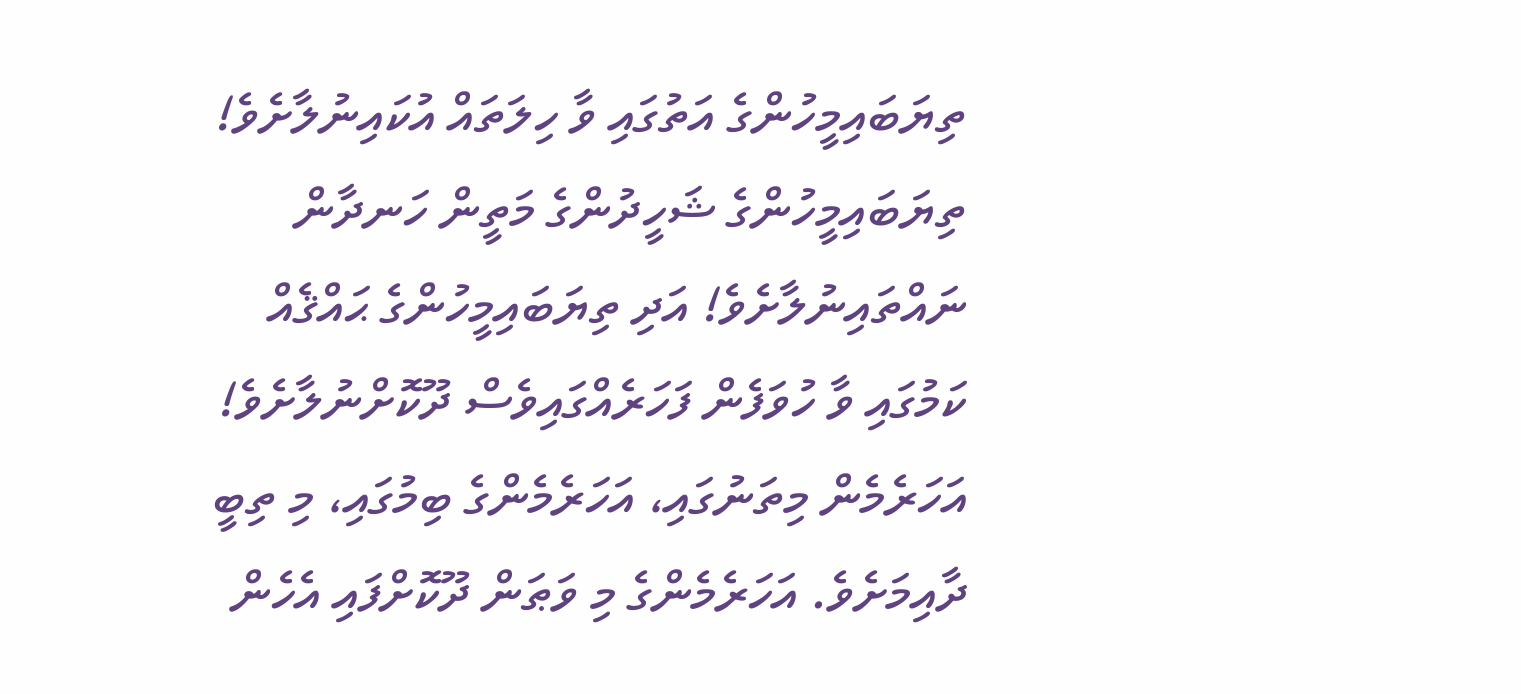ތިޔަބައިމީހުންގެ އަތުގައި ވާ ހިލަތައް އުކައިނުލާށެވެ! ތިޔަބައިމީހުންގެ ޝަހީދުންގެ މަތީން ހަނދާން ނައްތައިނުލާށެވެ! އަދި ތިޔަބައިމީހުންގެ ޙައްޤެއް ކަމުގައި ވާ ހުވަފެން ފަހަރެއްގައިވެސް ދޫކޮށްނުލާށެވެ!
އަހަރެމެން މިތަނުގައި، އަހަރެމެންގެ ބިމުގައި، މި ތިބީ ދާއިމަށެވެ. އަހަރެމެންގެ މި ވަޠަން ދޫކޮށްފައި އެހެން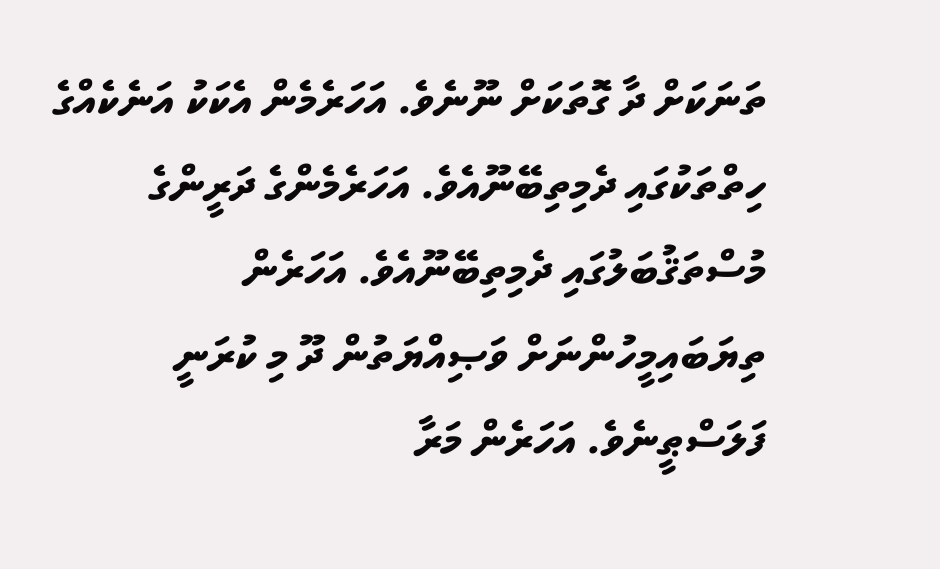ތަނަކަށް ދާ ގޮތަކަށް ނޫނެވެ. އަހަރެމެން އެކަކު އަނެކެއްގެ ހިތްތަކުގައި ދެމިތިބޭނޫއެވެ. އަހަރެމެންގެ ދަރީންގެ މުސްތަޤުބަލުގައި ދެމިތިބޭނޫއެވެ. އަހަރެން ތިޔަބައިމީހުންނަށް ވަޞިއްޔަތުން ދޫ މި ކުރަނީ ފަލަސްޠީނެވެ. އަހަރެން މަރާ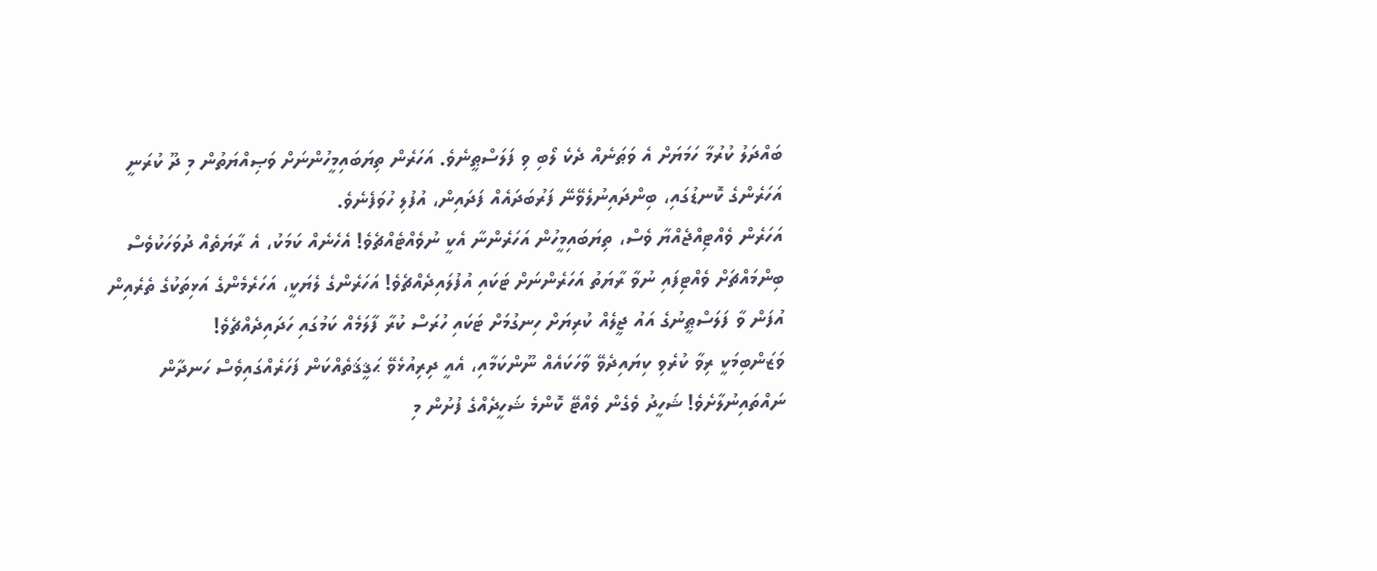ބައްދަލު ކުރުމާ ހަމަޔަށް އެ ވަޠަނެއް ދެކެ ލޯބި ވި ފަލަސްޠީނެވެ. އަހަރެން ތިޔަބައިމީހުންނަށް ވަޞިއްޔަތުން މި ދޫ ކުރަނީ އަހަރެންގެ ކޮނޑުގައި، ބިންދައިނުލެވޭނޭ ފަރުބަދައެއް ފަދައިން، އުފުލި ހުވަފެނެވެ.
އަހަރެން ވެއްޓިއްޖެއްޔާ ވެސް، ތިޔަބައިމީހުން އަހަރެންނާ އެކީ ނުވެއްޓެއްޗެވެ! އެހެނެއް ކަމަކު، އެ ރާޔަތެއް ދުވަހަކުވެސް ބިންމައްޗަށް ވެއްޓިފައި ނުވާ ރާޔަތު އަހަރެންނަށް ޓަކައި އުފުލައިދެއްޗެވެ! އަހަރެންގެ ލެޔަކީ، އަހަރެމެންގެ އަޅިތަކުގެ ތެރެއިން އުފަން ވާ ފަލަސްޠީނުގެ އައު ޖީލެއް ކުރިޔަށް ހިނގުމަށް ޓަކައި ހުރަސް ކުރާ ފާލަމެއް ކަމުގައި ހަދައިދެއްޗެވެ!
ވަޒަންބިމަކީ ރިވާ ކުރެވި ކިޔައިދެވޭ ވާހަކައެއް ނޫންކަމާއި، އެއީ ދިރިއުޅެވޭ ޙަޤީޤަތެއްކަން ފަހަރެއްގައިވެސް ހަނދާން ނައްތައިނުލާށެވެ! ޝަހީދު ވެގެން ވެއްޓޭ ކޮންމެ ޝަހީދެއްގެ ފުށުން މި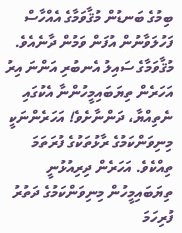ބިމުގެ ބަނޑުން މުޤާވަމާގެ އެއްހާސް ފަހުލަވާނުން އުފަން ވަމުން ދާނެއެވެ. މުޤާވަމާގެ ސައިލު އެނބުރި އަންނަ އިރު އަހަރެން ތިޔަބައިމީހުންނާ އެކުގައި ނެތިއްޔާ، ދަންނާށެވެ! އަހަރެންނަކީ މިނިވަންކަމުގެ ރާޅުތަކުގެ ފުރަތަމަ ތިއްކެވެ. އަހަރެން ދިރިއުޅުނީ ތިޔަބައިމީހުން މިނިވަންކަމުގެ ދަތުރު ފުރިހަމަ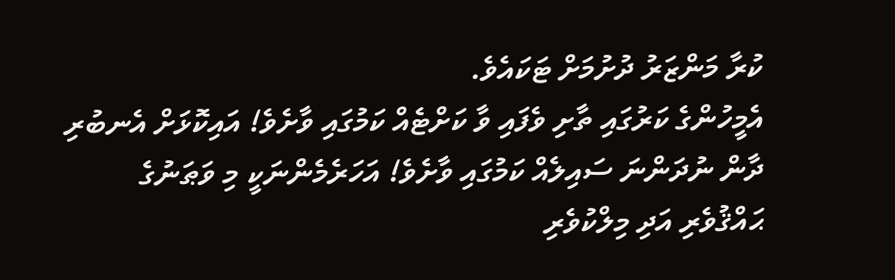ކުރާ މަންޒަރު ދުށުމަށް ޓަކައެވެ.
އެމީހުންގެ ކަރުގައި ތާށި ވެފައި ވާ ކަށްޓެއް ކަމުގައި ވާށެވެ! އައިކޮޅަށް އެނބުރި ދާން ނުދަންނަ ސައިލެއް ކަމުގައި ވާށެވެ! އަހަރެމެންނަކީ މި ވަޠަނުގެ ޙައްޤުވެރި އަދި މިލްކުވެރި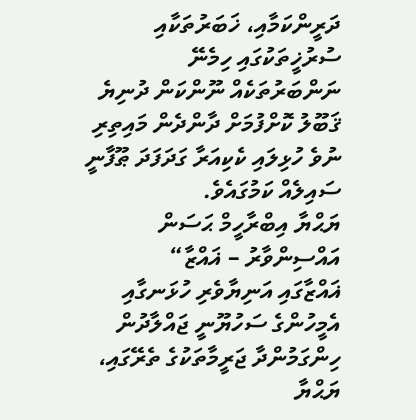ދަރީންކަމާއި، ޚަބަރުތަކާއި ސުރުޚީތަކުގައި ހިމެނޭ ނަންބަރުތަކެއް ނޫންކަން ދުނިޔެ ޤަބޫލު ކޮށްފުމަށް ދާންދެން މައިތިރި ނުވެ ހުޅިލައި ކެކިއަރާ ގަދަފަދަ ޠޫފާނީ ސައިލެއް ކަމުގައެވެ.
ޔަޙްޔާ އިބްރާހީމް ޙަސަން އައްސިންވާރު – ޣައްޒާ“
ޣައްޒާގައި އަނިޔާވެރި ހުޅަނގާއި އެމީހުންގެ ސަހުޔޫނީ ޖައްލާދުން ހިންގަމުންދާ ޖަރީމާތަކުގެ ތެރޭގައި، ޔަޙްޔާ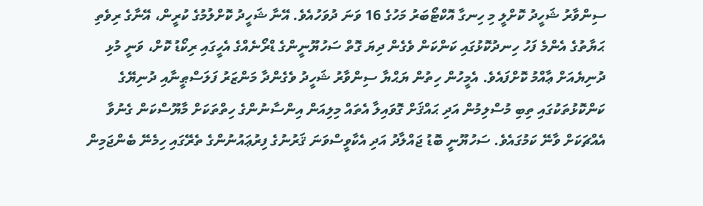ސިންވާރު ޝަހީދު ކޮށްލީ މި ހިނގާ އޮކްޓޯބަރު މަހުގެ 16 ވަނަ ދުވަހުއެވެ. އޭނާ ޝަހީދު ކޮށްލުމުގެ ކުރީން، އޭނާގެ ރިވެތި ޙަޔާތުގެ އެންމެ ފަހު ހިނދުކޮޅުގައި ކަންކަން ވެގެން ދިޔަ ގޮތް ސަހުޔޫނީންގެ ޑްރޯނެއްގެ އެހީގައި ރިކޯޑު ކޮށް، ވަނީ މުޅި ދުނިޔެއަށް ޢާއްމު ކޮށްފައެވެ. އެމީހުން ހިތުން ޔަޙްޔާ ސިންވާރު ޝަހީދު ވެގެންދާ މަންޒަރު ފަލަސްޠީނާއި ދުނިޔޭގެ ކަންކޮޅުތަކުގައި ތިބި މުސްލިމުން އަދި ޙައްޤަށް ގޮވައިލާ އެތައް މިލިއަން އިންސާނުންގެ ހިތްތަކަށް މާޔޫސްކަން ގެނުވާ އެއްޗަކަށް ވާނޭ ކަމުގައެވެ. ސަހުޔޫނީ ބޮޑު ޖައްލާދު އަދި އެކާވީސްވަނަ ޤަރުނުގެ ފިރުޢައުނުންގެ ތެރޭގައި ހިމެނޭ ބެންޖަމިން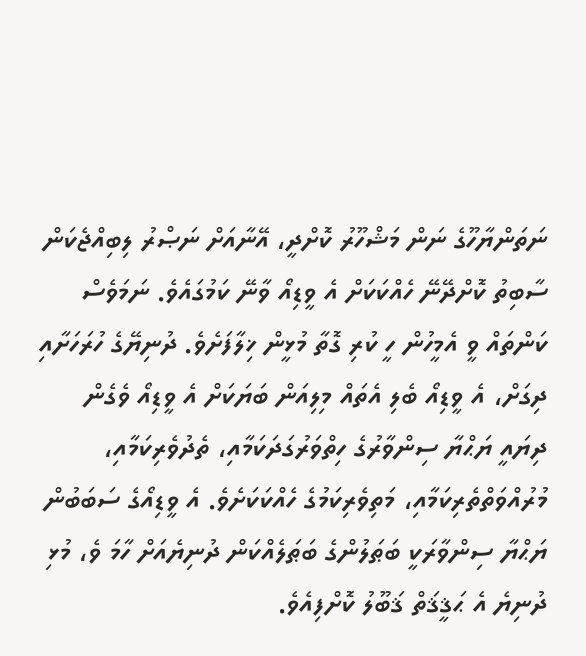ނަތަންޔާހޫގެ ނަން މަޝްހޫރު ކޮށްދީ، އޭނާއަށް ނަޞްރު ލިބިއްޖެކަން ސާބިތު ކޮށްދޭނޭ ހެއްކަކަށް އެ ވީޑިއޯ ވާނޭ ކަމުގައެވެ. ނަމަވެސް ކަންތައް ވީ އެމީހުން ހީ ކުރި ގޮތާ މުޅީން ޚިލާފަށެވެ. ދުނިޔޭގެ ހުރަހަށާއި ދިގަށް، އެ ވީޑިއޯ ބެލި އެތައް މިލިއަން ބަޔަކަށް އެ ވީޑިއޯ ވެގެން ދިޔައީ ޔަޙްޔާ ސިންވާރުގެ ހިތްވަރުގަދަކަމާއި، ތެދުވެރިކަމާއި، މުރުއްވަތްތެރިކަމާއި، މަތިވެރިކަމުގެ ހެއްކަކަށެވެ. އެ ވީޑިއޯގެ ސަބަބުން ޔަޙްޔާ ސިންވާރަކީ ބަޠަލުންގެ ބަޠަލެއްކަން ދުނިޔެއަށް ހާމަ ވެ، މުޅި ދުނިޔެ އެ ޙަޤީޤަތް ޤަބޫލު ކޮށްފިއެވެ.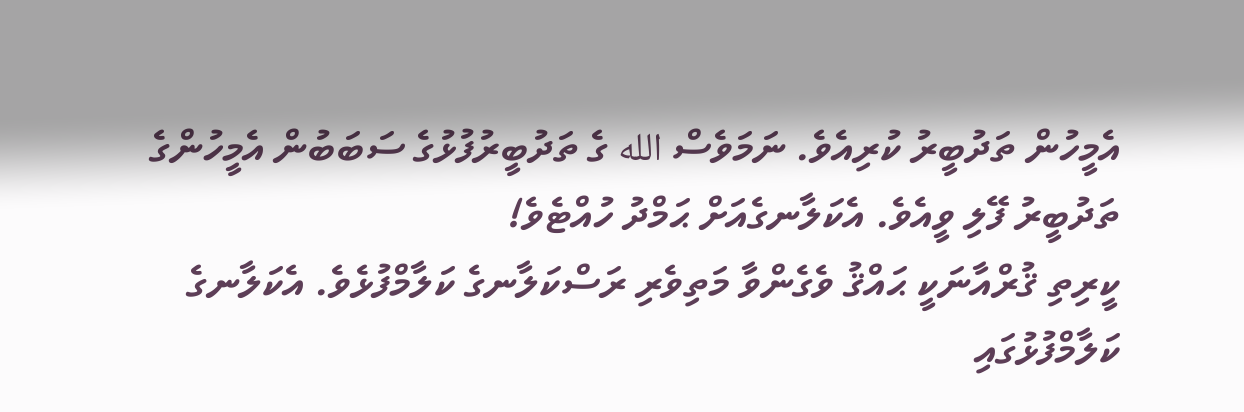އެމީހުން ތަދުބީރު ކުރިއެވެ. ނަމަވެސް الله ގެ ތަދުބީރުފުޅުގެ ސަބަބުން އެމީހުންގެ ތަދުބީރު ފޭލި ވީއެވެ. އެކަލާނގެއަށް ޙަމްދު ހުއްޓެވެ!
ކީރިތި ޤުރްއާނަކީ ޙައްޤު ވެގެންވާ މަތިވެރި ރަސްކަލާނގެ ކަލާމްފުޅެވެ. އެކަލާނގެ ކަލާމްފުޅުގައި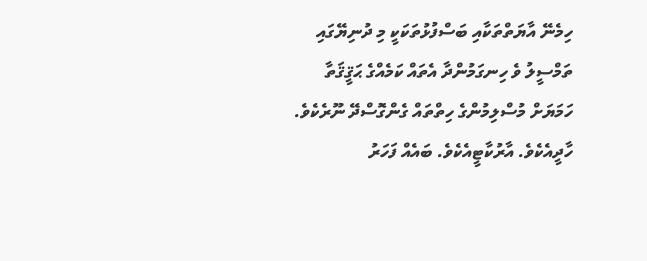ހިމެނޭ އާޔަތްތަކާއި ބަސްފުޅުތަކަކީ މި ދުނިޔޭގައި ތަމްސީލު ވެ ހިނގަމުންދާ އެތައް ކަމެއްގެ ޙަޤީޤަތާ ހަމަޔަށް މުސްލިމުންގެ ހިތްތައް ގެންގޮސްދޭ ނޫރެކެވެ. ހާދީއެކެވެ. އާރުކާޓީއެކެވެ. ބައެއް ފަހަރު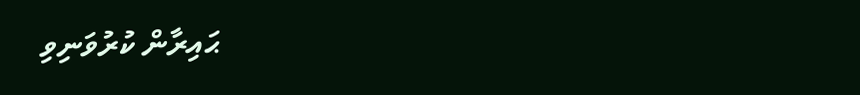ޙައިރާން ކުރުވަނިވި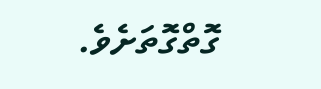ގޮތްގޮތަށެވެ.